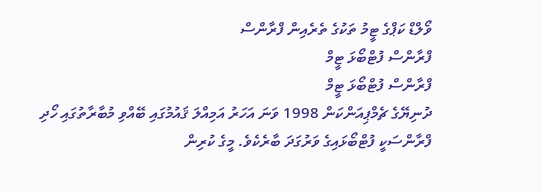ވޯލްޑް ކަޕްގެ ޓީމު ތަކުގެ ތެރެއިން ފްރާންސް
ފްރާންސް ފުޓްބޯޅަ ޓީމް
ފްރާންސް ފުޓްބޯޅަ ޓީމް
ދުނިޔޭގެ ޗެމްޕިއަންކަން 1998 ވަނަ އަހަރު އަމިއްލަ ޤައުމުގައި ބޭއްވި މުބާރާތުގައި ހޯދި ފްރާންސަކީ ފުޓްބޯޅައިގެ ވަރުގަދަ ބާރެކެވެ. މީގެ ކުރިން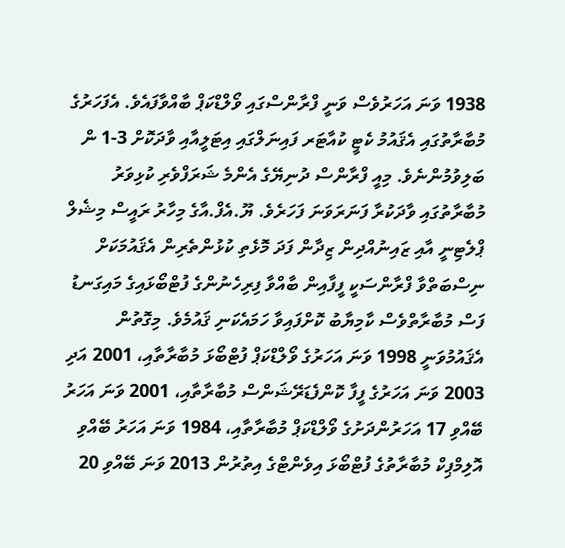1938 ވަނަ އަހަރުވެސް ވަނީ ފްރާންސްގައި ވޯލްޑްކަޕް ބާއްވާފައެވެ. އެފަހަރުގެ މުބާރާތުގައި އެޤައުމު ކެޓީ ކުއާޓަރ ފައިނަލްގައި އިޓަލީއާއި ވާދަކޮށް 3-1 ން ބަލިވުމުންނެވެ. މިއީ ފްރާންސް ދުނިޔޭގެ އެންމެ ޝަރަފްވެރި ކުޅިވަރު މުބާރާތުގައި ވާދަކުރާ ފަނަރަވަނަ ފަހަރެވެ. ޔޫ.އެފް.އާގެ މިހާރު ރައީސް މިޝެލް ޕްލެޓިނީ އާއި ޒައިނުއްދިން ޒިދާން ފަދަ މޮޅެތި ކުޅުންތެރިން އެޤައުމަކަށް ނިސްބަތްވާ ފްރާންސަކީ ފީފާއިން ބާއްވާ ފިރިހެނުންގެ ފުޓްބޯޅައިގެ މައިގަނޑު ފަސް މުބާރާތްވެސް ކާމިޔާބު ކޮށްފައިވާ ހަމައެކަނި ޤައުމެވެ. މިގޮތުން އެޤައުމުވަނީ 1998 ވަނަ އަހަރުގެ ވޯލްޑްކަޕް ފުޓްބޯޅަ މުބާރާތާއި، 2001 އަދި 2003 ވަނަ އަހަރުގެ ފީފާ ކޮންފެޑަރޭޝަންސް މުބާރާތާއި، 2001 ވަނަ އަހަރު ބޭއްވި 17 އަހަރުންދަށުގެ ވޯލްޑްކަޕް މުބާރާތާއި، 1984 ވަނަ އަހަރު ބޭއްވި އޮލިމްޕިކް މުބާރާތުގެ ފުޓްބޯޅަ އިވެންޓްގެ އިތުރުން 2013 ވަނަ ބޭއްވި 20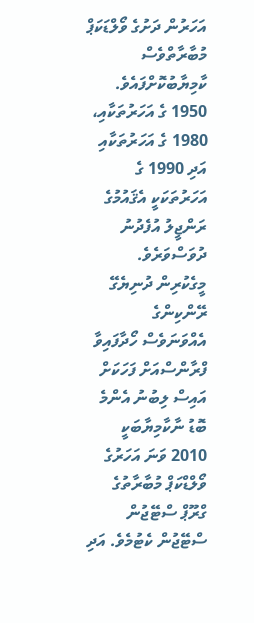އަހަރުން ދަށުގެ ވޯލްޑަކަޕް މުބާރާތްވެސް ކާމިޔާބުކޮށްފައެވެ.
1950 ގެ އަހަރުތަކާއި، 1980 ގެ އަހަރުތަކާއި އަދި 1990 ގެ އަހަރުތަކަކީ އެޤައުމުގެ ރަންޖީލު އުފެދުނު ދުވަސްވަރެވެ. މީގެކުރިން ދުނިޔެގޭ ރޭންކިންގެ އެއްވަނަވެސް ހޯދާފައިވާ ފްރާންސްއަށް ފަހަކަށް އައިސް ލިބުނު އެންމެ ބޮޑު ނާކާމިޔާބަކީ 2010 ވަނަ އަހަރުގެ ވޯލްޑްކަޕް މުބާރާތުގެ ގްރޫޕް ސްޓޭޖުން ސްޓޭޖުން ކެޓުމެވެ. އަދި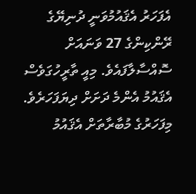އެފަހަރު އެޤައުމުވަނީ ދުނިޔޭގެ ރޭންކިންގެ 27 ވަނައަށް ސޮއްސާލާފައެވެ. މިއީ ތާރީހުގަވެސް އެޤައުމު އެންމެ ދަށަށް ދިޔަފަހަރެވެ.
މިފަހަރުގެ މުބާރާތަށް އެޤައުމު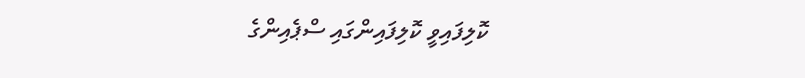ކޮލިފައިވީ ކޮލިފައިންގައި ސްޕެއިންގެ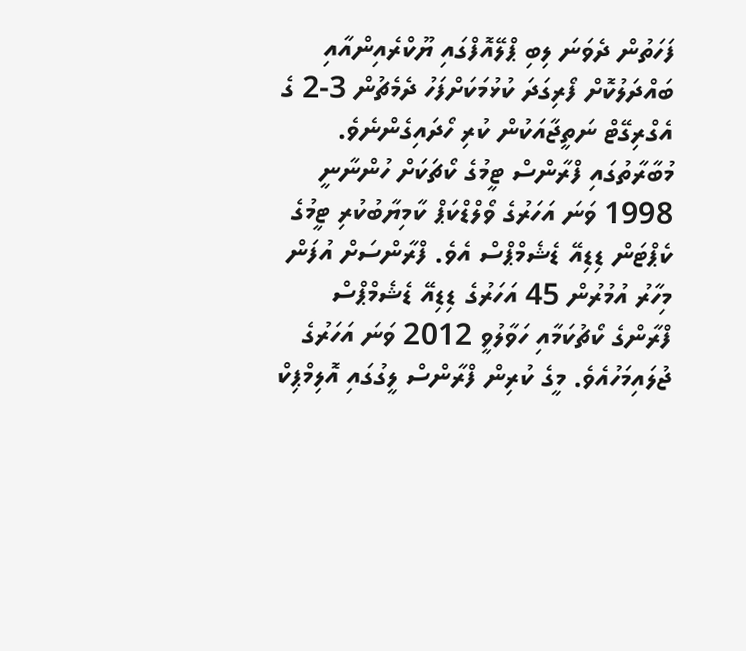ފަހަތުން ދެވަނަ ލިބި ޕްލޭއޮފްގައި ޔޫކްރެއިންއާއި ބައްދަލުކޮށް ފޯރިގަދަ ކުޅުމަކަށްފަހު ދެމެޗުން 3-2 ގެ އެގްރިގޭޓް ނަތީޖާއަކުން ކުރި ހޯދައިގެންނެވެ. މުބާރާތުގައި ފްރާންސް ޓީމުގެ ކޯޗަކަށް ހުންނާނީ 1998 ވަނަ އަހަރުގެ ވޯލްޑްކަޕް ކާމިޔާބުކުރި ޓީމުގެ ކެޕްޓަން ޑިޑިއޭ ޑެޝެމްޕްސް އެވެ. ފްރާންސަށް އުފަން މިހާރު އުމުރުން 45 އަހަރުގެ ޑިޑިއޭ ޑެޝެމްޕްސް ފްރާންގެ ކޯޗުކަމާއި ހަވާލުވީ 2012 ވަނަ އަހަރުގެ ޖުލައިމަހުއެވެ. މީގެ ކުރިން ފްރާންސް ލީގުގައި އޮލިމްޕިކް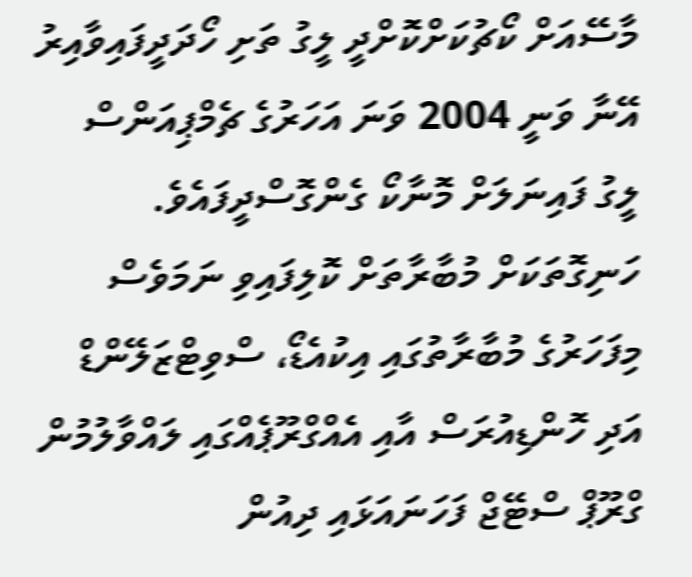މާސޭއަށް ކޯޗުކަށްކޮށްދީ ލީގު ތަށި ހޯދަދީފައިވާއިރު އޭނާ ވަނީ 2004 ވަނަ އަހަރުގެ ޗެމްޕިއަންސް ލީގު ފައިނަލަށް މޮނާކޯ ގެންގޮސްދީފައެވެ.
ހަނިގޮތަކަށް މުބާރާތަށް ކޮލިފައިވި ނަމަވެސް މިފަހަރުގެ މުބާރާތުގައި އިކުއެޑޯ، ސްވިޓްޒަލޭންޑް އަދި ހޮންޑިއުރަސް އާއި އެއްގްރޫޕެއްގައި ލައްވާލުމުން ގްރޫޕް ސްޓޭޖް ފަހަނައަޅައި ދިއުން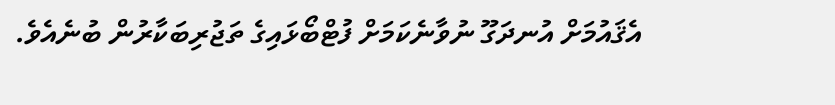އެޤައުމަށް އުނދަގޫ ނުވާނެކަމަށް ފުޓްބޯޅައިގެ ތަޖުރިބަކާރުން ބުނެއެވެ.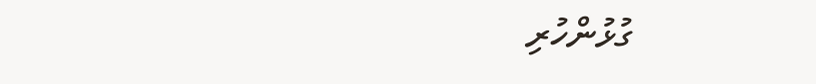ގުޅުންހުރި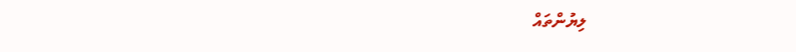ލިޔުންތައް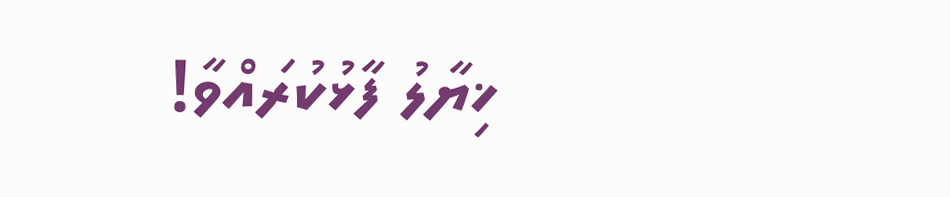ޚިޔާލު ފާޅުކުރައްވާ!